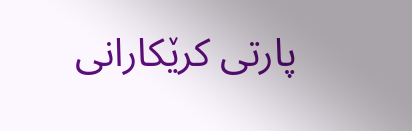پارتی کرێکارانی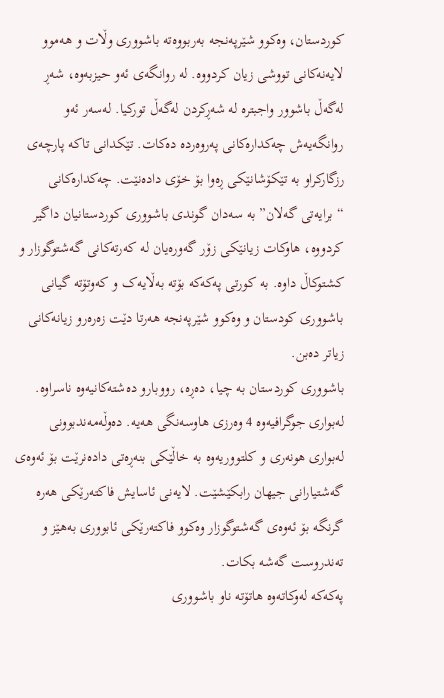کوردستان، وەکوو شێرپەنجە بەربووەتە باشووری وڵات و هەموو لایەنەکانی تووشی زیان کردووە. لە روانگەی ئەو حیزبەوە، شەڕ لەگەڵ باشوور واجبترە لە شەڕکردن لەگەڵ تورکیا. لەسەر ئەو روانگەیەش چەکدارەکانی پەروەردە دەکات. تێکدانی تاکە پارچەی رزگارکراو بە تێکۆشانێکی ڕەوا بۆ خۆی دادەنێت. چەکدارەکانی “برایەتی گەلان” بە سەدان گوندی باشووری کوردستانیان داگیر کردووە، هاوکات زیانێکی زۆر گەورەیان لە کەرتەکانی گەشتوگوزار و کشتوکاڵ داوە. بە کورتی پەکەکە بۆتە بەڵایەک و کەوتۆتە گیانی باشووری کودستان و وەکوو شێرپەنجە هەرتا دێت زەرەرو زیانەکانی زیاتر دەبن.
باشووری کوردستان بە چیا، دەڕە، رووبارو دەشتەکانیەوە ناسراوە. لەبواری جوگرافیەوە 4 وەرزی هاوسەنگی هەیە. دەوڵەمەندبوونی لەبواری هونەری و کلتووریەوە بە خاڵێکی بنەڕەتی دادەنرێت بۆ ئەوەی گەشتیارانی جیهان رابکێشێت. لایەنی ئاسایش فاکتەرێکی هەرە گرنگە بۆ ئەوەی گەشتوگوزار وەکوو فاکتەرێکی ئابووری بەهێز و تەندروست گەشە بکات.
پەکەکە لەوکاتەوە هاتۆتە ناو باشووری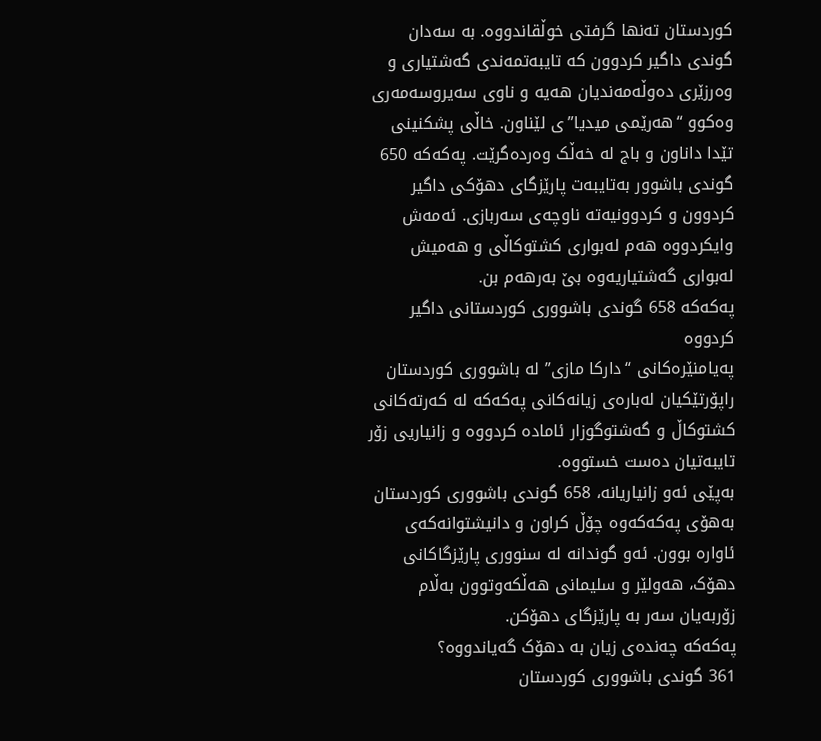کوردستان تەنها گرفتی خوڵقاندووە. بە سەدان گوندی داگیر کردوون کە تایبەتمەندی گەشتیاری و وەرزێری دەوڵەمەندیان هەیە و ناوی سەیروسەمەری وەکوو “هەرێمی میدیا”ی لێناون. خاڵی پشکنینی تێدا داناون و باج لە خەڵک وەردەگرێت. پەکەکە 650 گوندی باشوور بەتایبەت پارێزگای دهۆکی داگیر کردوون و کردوونیەتە ناوچەی سەربازی. ئەمەش وایکردووە هەم لەبواری کشتوکاڵی و هەمیش لەبواری گەشتیاریەوە بێ بەرهەم بن.
پەکەکە 658 گوندی باشووری کوردستانی داگیر کردووە
پەیامنێرەکانی “دارکا مازی” لە باشووری کوردستان راپۆرتێکیان لەبارەی زیانەکانی پەکەکە لە کەرتەکانی کشتوکاڵ و گەشتوگوزار ئامادە کردووە و زانیاریی زۆر تایبەتیان دەست خستووە.
بەپێی ئەو زانیاریانە، 658 گوندی باشووری کوردستان بەهۆی پەکەکەوە چۆڵ کراون و دانیشتوانەکەی ئاوارە بوون. ئەو گوندانە لە سنووری پارێزگاکانی دهۆک، هەولێر و سلیمانی هەڵکەوتوون بەڵام زۆربەیان سەر بە پارێزگای دهۆکن.
پەکەکە چەندەی زیان بە دهۆک گەیاندووە؟
361 گوندی باشووری کوردستان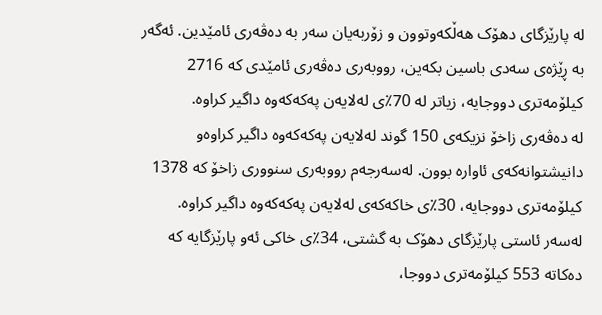لە پارێزگای دهۆک هەڵکەوتوون و زۆربەیان سەر بە دەڤەری ئامێدین. ئەگەر بە ڕێژەی سەدی باسین بکەین، رووبەری دەڤەری ئامێدی کە 2716 کیلۆمەتری دووجایە، زیاتر لە 70٪ی لەلایەن پەکەکەوە داگیر کراوە.
لە دەڤەری زاخۆ نزیکەی 150 گوند لەلایەن پەکەکەوە داگیر کراوەو دانیشتوانەکەی ئاوارە بوون. لەسەرجەم رووبەری سنووری زاخۆ کە 1378 کیلۆمەتری دووجایە، 30٪ی خاکەکەی لەلایەن پەکەکەوە داگیر کراوە.
لەسەر ئاستی پارێزگای دهۆک بە گشتی، 34٪ی خاکی ئەو پارێزگایە کە دەکاتە 553 کیلۆمەتری دووجا،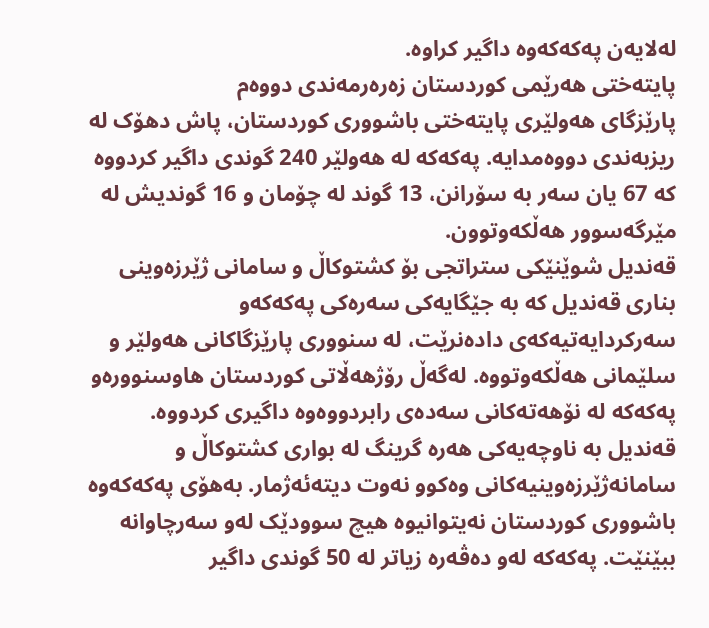لەلایەن پەکەکەوە داگیر کراوە.
پایتەختی هەرێمی کوردستان زەرەرمەندی دووەم
پارێزگای هەولێری پایتەختی باشووری کوردستان، پاش دهۆک لە ریزبەندی دووەمدایە. پەکەکە لە هەولێر 240 گوندی داگیر کردووە کە 67 یان سەر بە سۆرانن، 13 گوند لە چۆمان و 16 گوندیش لە مێرگەسوور هەڵکەوتوون.
قەندیل شوێنێکی ستراتجی بۆ کشتوکاڵ و سامانی ژێرزەوینی
بناری قەندیل کە بە جێگایەکی سەرەکی پەکەکەو سەرکردایەتیەکەی دادەنرێت، لە سنووری پارێزگاکانی هەولێر و سلێمانی هەڵکەوتووە. لەگەڵ رۆژهەڵاتی کوردستان هاوسنوورەو پەکەکە لە نۆهەتەکانی سەدەی رابردووەوە داگیری کردووە.
قەندیل بە ناوچەیەکی هەرە گرینگ لە بواری کشتوکاڵ و سامانەژێرزەوینیەکانی وەکوو نەوت دیتەئەژمار. بەهۆی پەکەکەوە باشووری کوردستان نەیتوانیوە هیچ سوودێک لەو سەرچاوانە ببێنێت. پەکەکە لەو دەڤەرە زیاتر لە 50 گوندی داگیر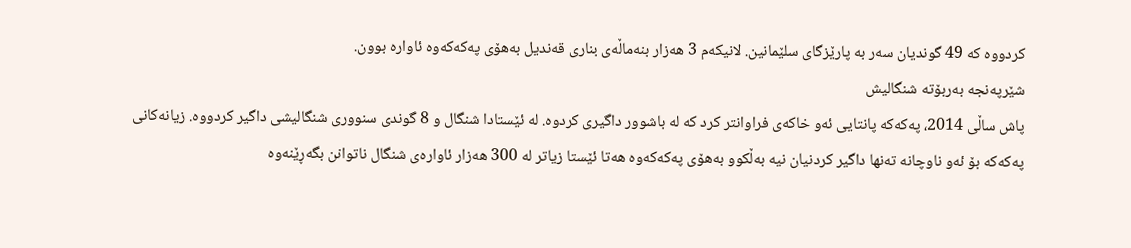کردووە کە 49 گوندیان سەر بە پارێزگای سلێمانین. لانیکەم 3 هەزار بنەماڵەی بناری قەندیل بەهۆی پەکەکەوە ئاوارە بوون.
شێرپەنجە بەربۆتە شنگالیش
پاش ساڵی 2014، پەکەکە پانتایی ئەو خاکەی فراوانتر کرد کە لە باشوور داگیری کردوە. لە ئێستادا شنگال و 8 گوندی سنووری شنگالیشی داگیر کردووە. زیانەکانی پەکەکە بۆ ئەو ناوچانە تەنها داگیر کردنیان نیە بەڵکوو بەهۆی پەکەکەوە هەتا ئێستا زیاتر لە 300 هەزار ئاوارەی شنگال ناتوانن بگەڕێنەوە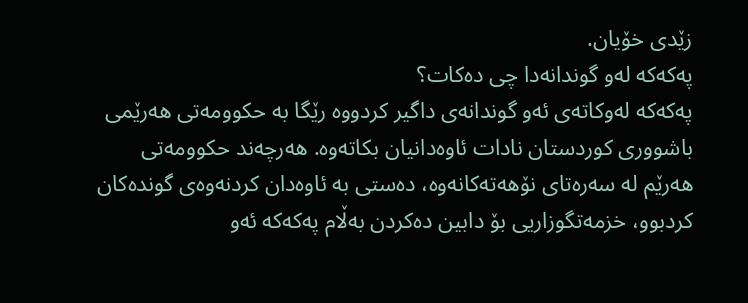زێدی خۆیان.
پەکەکە لەو گوندانەدا چی دەکات؟
پەکەکە لەوکاتەی ئەو گوندانەی داگیر کردووە رێگا بە حکوومەتی هەرێمی باشووری کوردستان نادات ئاوەدانیان بکاتەوە. هەرچەند حکوومەتی هەرێم لە سەرەتای نۆهەتەکانەوە، دەستی بە ئاوەدان کردنەوەی گوندەکان کردبوو، خزمەتگوزاریی بۆ دابین دەکردن بەڵام پەکەکە ئەو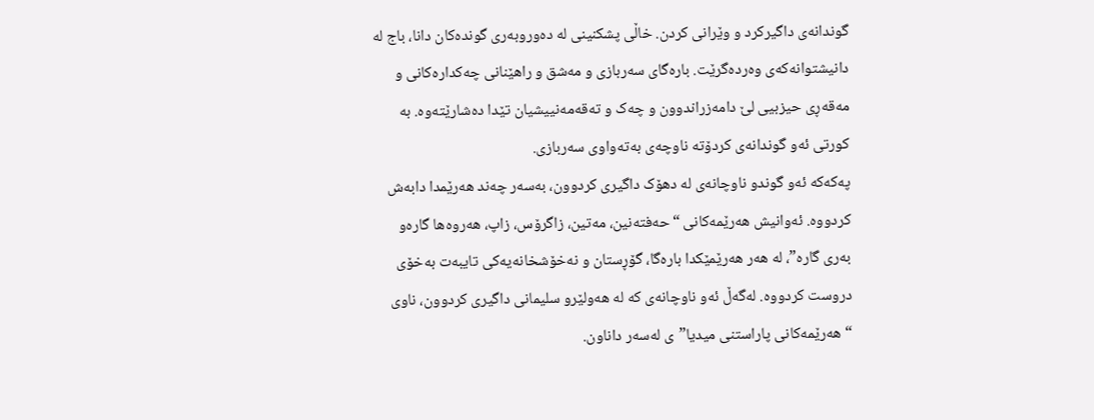گوندانەی داگیرکرد و وێرانی کردن. خاڵی پشکنینی لە دەوروبەری گوندەکان دانا، باج لە دانیشتوانەکەی وەردەگرێت. بارەگای سەربازی و مەشق و راهێنانی چەکدارەکانی و مەقەڕی حیزبیی لێ دامەزراندوون و چەک و تەقەمەنییشیان تێدا دەشارێتەوە. بە کورتی ئەو گوندانەی کردۆتە ناوچەی بەتەواوی سەربازی.
پەکەکە ئەو گوندو ناوچانەی لە دهۆک داگیری کردوون، بەسەر چەند هەرێمدا دابەش کردووە. ئەوانیش هەرێمەکانی “حەفتەنین، مەتین، زاگرۆس، زاپ، هەروەها گارەو بەری گارە”، لە هەر هەرێمێکدا بارەگا، گۆڕستان و نەخۆشخانەیەکی تایبەت بەخۆی دروست کردووە. لەگەڵ ئەو ناوچانەی کە لە هەولێرو سلیمانی داگیری کردوون، ناوی “هەرێمەکانی پاراستنی میدیا”ی لەسەر داناون.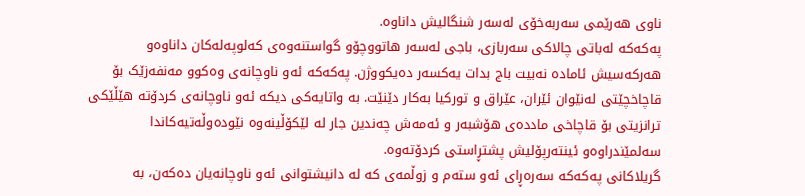ناوی هەرێمی سەربەخۆی لەسەر شنگالیش داناوە.
پەکەکە لەباتی چالاکی سەربازی، باجی لەسەر هاتووچۆو گواستنەوەی کەلوپەلەکان داناوەو هەرکەسیش ئامادە نەبیت باج بدات یەکسەر دەیکووژن. پەکەکە ئەو ناوچانەی وەکوو مەنفەزێک بۆ قاچاخچێتی لەنێوان ئێران، عێراق و تورکیا بەکار دێنێت. بە واتایەکی دیکە ئەو ناوچانەی کردۆتە هێڵێکی ترانزیتی بۆ قاچاخی ماددەی هۆشبەر و ئەمەش چەندین جار لە لێکۆڵینەوە نێودەوڵەتیەکاندا سەلمێندراوەو ئینتەرپۆلیش پشتڕاستی کردۆتەوە.
گریلاکانی پەکەکە سەرەڕای ئەو ستەم و زوڵمەی کە لە دانیشتوانی ئەو ناوچانەیان دەکەن، بە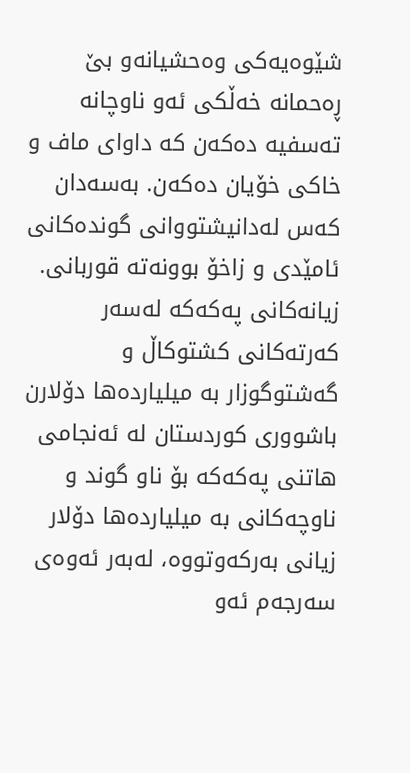شێوەیەکی وەحشیانەو بێ ڕەحمانە خەڵکی ئەو ناوچانە تەسفیە دەکەن کە داوای ماف و خاکی خۆیان دەکەن. بەسەدان کەس لەدانیشتووانی گوندەکانی ئامێدی و زاخۆ بوونەتە قوربانی.
زیانەکانی پەکەکە لەسەر کەرتەکانی کشتوکاڵ و گەشتوگوزار بە میلیاردەها دۆلارن
باشووری کوردستان لە ئەنجامی هاتنی پەکەکە بۆ ناو گوند و ناوچەکانی بە میلیاردەها دۆلار زیانی بەرکەوتووە، لەبەر ئەوەی سەرجەم ئەو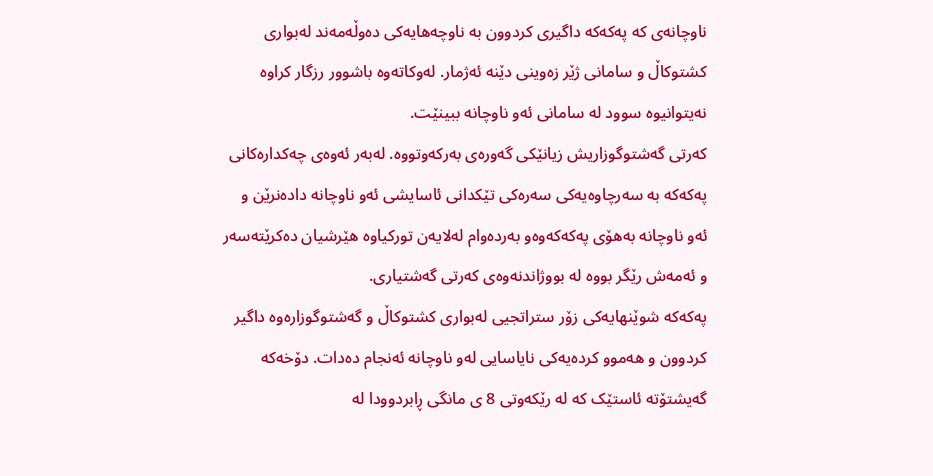ناوچانەی کە پەکەکە داگیری کردوون بە ناوچەهایەکی دەوڵەمەند لەبواری کشتوکاڵ و سامانی ژێر زەوینی دێنە ئەژمار. لەوکاتەوە باشوور رزگار کراوە نەیتوانیوە سوود لە سامانی ئەو ناوچانە ببینێت.
کەرتی گەشتوگوزاریش زیانێکی گەورەی بەرکەوتووە. لەبەر ئەوەی چەکدارەکانی پەکەکە بە سەرچاوەیەکی سەرەکی تێکدانی ئاسایشی ئەو ناوچانە دادەنرێن و ئەو ناوچانە بەهۆی پەکەکەوەو بەردەوام لەلایەن تورکیاوە هێرشیان دەکرێتەسەر و ئەمەش رێگر بووە لە بووژاندنەوەی کەرتی گەشتیاری.
پەکەکە شوێنهایەکی زۆر ستراتجیی لەبواری کشتوکاڵ و گەشتوگوزارەوە داگیر کردوون و هەموو کردەیەکی نایاسایی لەو ناوچانە ئەنجام دەدات. دۆخەکە گەیشتۆتە ئاستێک کە لە رێکەوتی 8 ی مانگی ڕابردوودا لە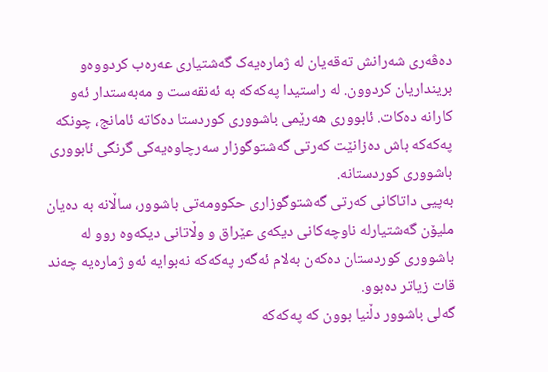دەڤەری شەرانش تەقەیان لە ژمارەیەک گەشتیاری عەرەب کردووەو برینداریان کردوون. لە راستیدا پەکەکە بە ئەنقەست و مەبەستدار ئەو کارانە دەکات. ئابووری هەرێمی باشووری کوردستا دەکاتە ئامانج، چونکە پەکەکە باش دەزانێت کەرتی گەشتوگوزار سەرچاوەیەکی گرنگی ئابووری باشووری کوردستانە.
بەپیی داتاکانی کەرتی گەشتوگوزاری حکوومەتی باشوور، ساڵانە بە دەیان ملیۆن گەشتیارلە ناوچەکانی دیکەی عێراق و وڵاتانی دیکەوە روو لە باشووری کوردستان دەکەن بەلام ئەگەر پەکەکە نەبوایە ئەو ژمارەیە چەند قات زیاتر دەبوو.
گەلی باشوور دڵنیا بوون کە پەکەکە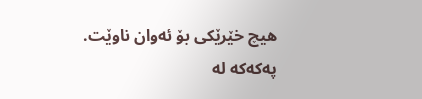هیچ خێرێکی بۆ ئەوان ناوێت.
پەکەکە لە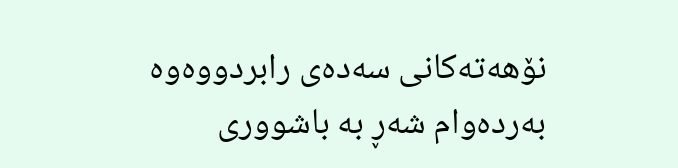نۆهەتەکانی سەدەی رابردووەوە بەردەوام شەڕ بە باشووری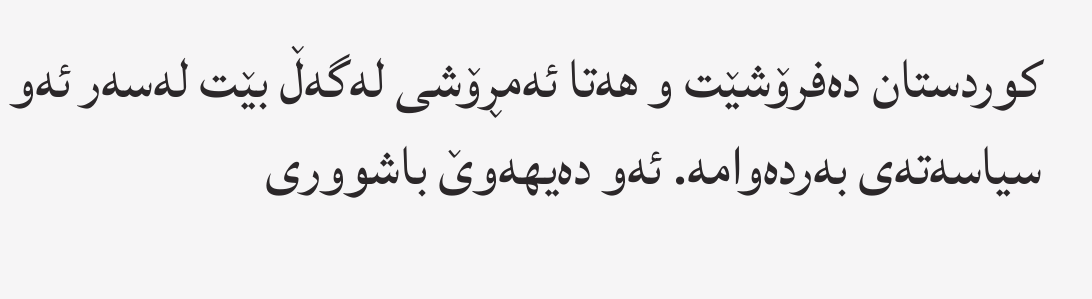کوردستان دەفرۆشێت و هەتا ئەمڕۆشی لەگەڵ بێت لەسەر ئەو سیاسەتەی بەردەوامە. ئەو دەیهەوێ باشووری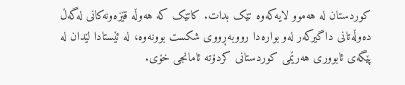کوردستان لە هەموو لایەکەوە تێک بدات. کاتێک کە هەوڵە قێزەونەکانی لەگەڵ دەوڵەتانی داگیرکەر لەو بوارەدا رووبەڕووی شکست بوونەوە، لە ئێستادا لێدان لە پێگەی ئابووری هەرێمی کوردستانی کردۆتە ئامانجی خۆی.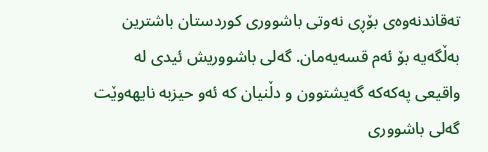تەقاندنەوەی بۆڕی نەوتی باشووری کوردستان باشترین بەڵگەیە بۆ ئەم قسەیەمان. گەلی باشووریش ئیدی لە واقیعی پەکەکە گەیشتوون و دڵنیان کە ئەو حیزبە نایهەوێت گەلی باشووری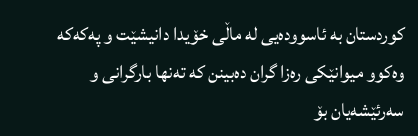کوردستان بە ئاسوودەیی لە ماڵی خۆیدا دانیشێت و پەکەکە وەکوو میوانێکی رەزا گران دەبینن کە تەنها بارگرانی و سەرئێشەیان بۆ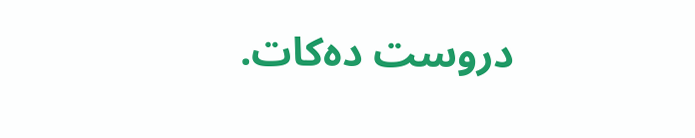دروست دەکات.